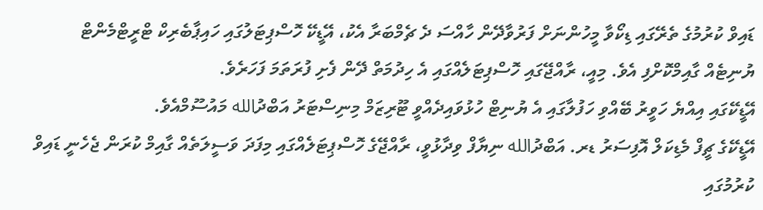ޑައިވް ކުރުމުގެ ތެރޭގައި ޑިކޯވާ މީހުންނަށް ފަރުވާދޭން ހާއްސަ ދެ ޗެމްބަރާ އެކު، އޭޑީކޭ ހޮސްޕިޓަލުގައި ހައިޕާބެރިކް ޓްރީޓްމެންޓް ޔުނިޓެއް ގާއިމްކޮށްފި އެވެ. މިއީ، ރާއްޖޭގައި ހޮސްޕިޓަލެއްގައި އެ ހިދުމަތް ދޭން ފެށި ފުރަތަމަ ފަހަރެވެ.
އޭޑީކޭގައި އިއްޔެ ހަވީރު ބޭއްވި ހަފުލާގައި އެ ޔުނިޓް ހުޅުވައިދެއްވީ ޓޫރިޒަމް މިނިސްޓަރު އަބްދުالله މައުސޫމްއެވެ.
އޭޑީކޭގެ ޗީފް މެޑިކަލް އޮފިސަރު ޑރ. އަބްދުالله ނިޔާފް ވިދާޅުވީ، ރާއްޖޭގެ ހޮސްޕިޓަލެއްގައި މިފަދަ ވަސީލަތެއް ގާއިމް ކުރަން ޖެހެނީ ޑައިވް ކުރުމުގައި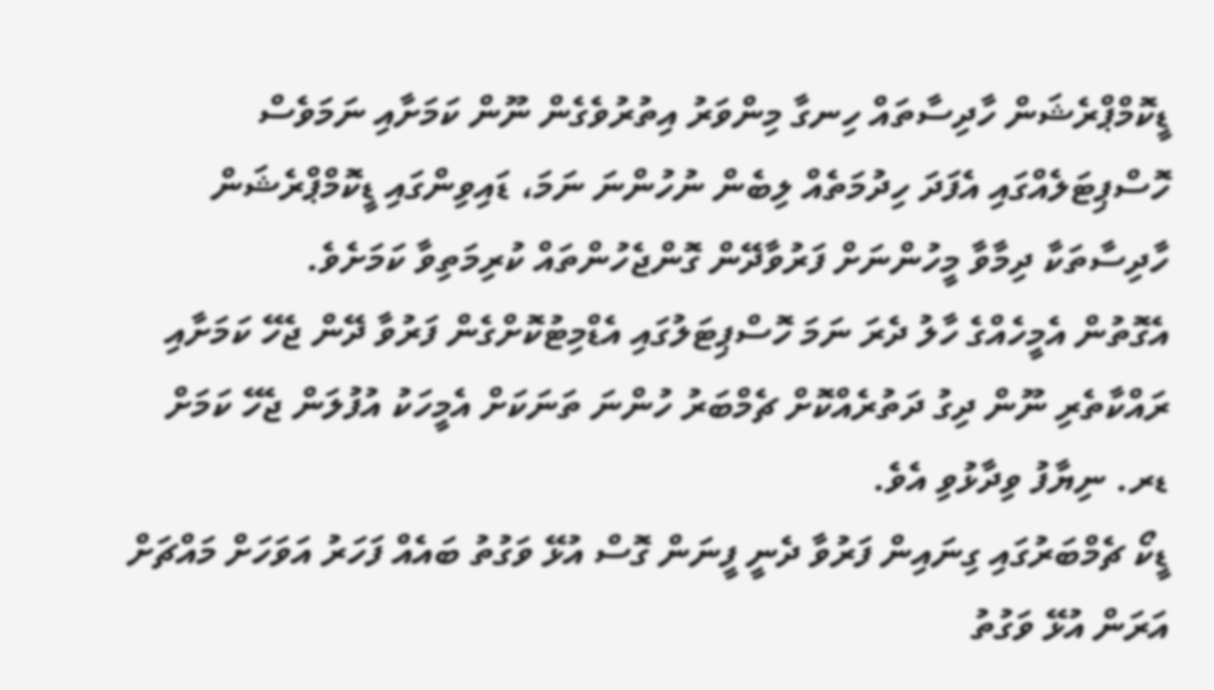ޑީކޮމްޕްރެޝަން ހާދިސާތައް ހިނގާ މިންވަރު އިތުރުވެގެން ނޫން ކަމަށާއި ނަމަވެސް ހޮސްޕިޓަލެއްގައި އެފަދަ ހިދުމަތެއް ލިބެން ނުހުންނަ ނަމަ، ޑައިވިންގައި ޑީކޮމްޕްރެޝަން ހާދިސާތަކާ ދިމާވާ މީހުންނަށް ފަރުވާދޭން ގޮންޖެހުންތައް ކުރިމަތިވާ ކަމަށެވެ.
އެގޮތުން އެމީހެއްގެ ހާލު ދެރަ ނަމަ ހޮސްޕިޓަލުގައި އެޑްމިޓުކޮށްގެން ފަރުވާ ދޭން ޖެހޭ ކަމަށާއި ރައްކާތެރި ނޫން ދިގު ދަތުރެއްކޮށް ޗެމްބަރު ހުންނަ ތަނަކަށް އެމީހަކު އުފުލަން ޖެހޭ ކަމަށް ޑރ. ނިޔާފު ވިދާޅުވި އެވެ.
ޑީކޯ ޗެމްބަރުގައި ގިނައިން ފަރުވާ ދެނީ ފީނަން ގޮސް އުޅޭ ވަގުތު ބައެއް ފަހަރު އަވަހަށް މައްޗަށް އަރަން އުޅޭ ވަގުތު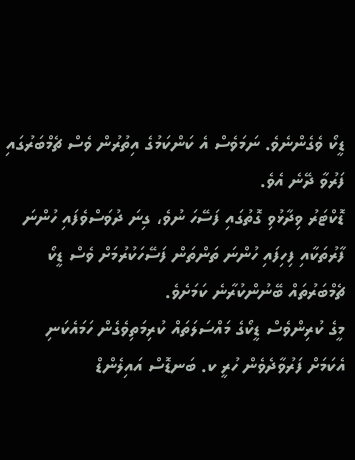ޑީކޯ ވެގެންނެވެ. ނަމަވެސް އެ ކަންކަމުގެ އިތުރުން ވެސް ޗެމްބަރުގައި ފަރުވާ ދޭނެ އެވެ.
ޑޮކްޓަރު ވިދާޅުވި ގޮތުގައި ފަސޭހަ ނުވެ، ގިނަ ދުވަސްވެފައި ހުންނަ ފާރުތަކާއި ފިހިފައި ހުންނަ ތަންތަން ފަސޭހަކުރުމަށް ވެސް ޑީކޯ ޗެމްބަރުތައް ބޭނުންކުރާނެ ކަމަށެވެ.
މީގެ ކުރިންވެސް ޑީކޯގެ މައްސަލަތައް ކުރިމަތިވެގެން ހަމައެކަނި އެކަމަށް ފަރުވާދެވެން ހުރީ ކ. ބަނޑޮސް އައިލެންޑް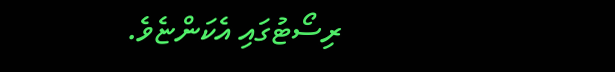ރިސޯޓުގައި އެކަންޏެވެ.